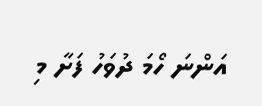އަންނަ ހޯމަ ދުވަހު ފަށާ މި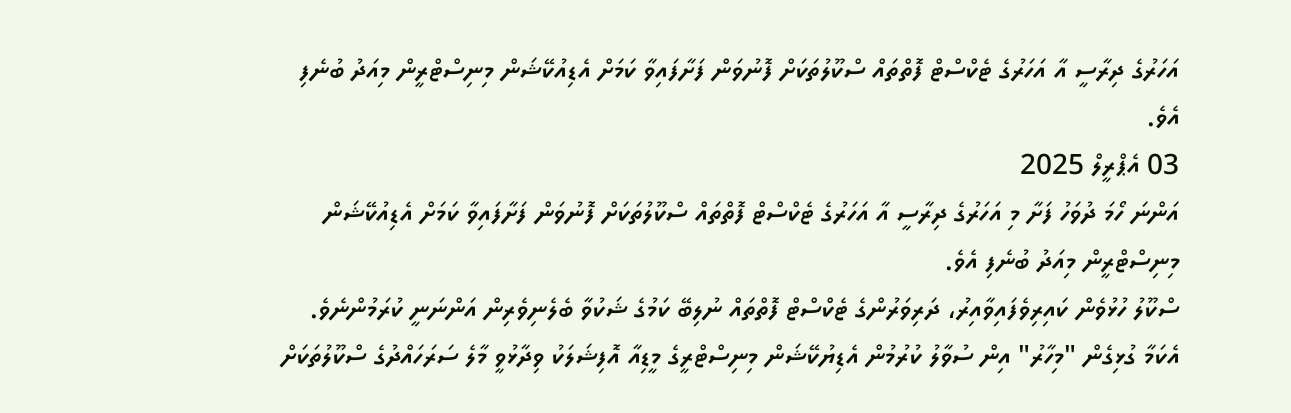އަހަރުގެ ދިރާސީ އާ އަހަރުގެ ޓެކްސްޓް ފޮތްތައް ސްކޫލުތަކަށް ފޮނުވަން ފަށާފައިވާ ކަމަށް އެޑިއުކޭޝަން މިނިސްޓްރީން މިއަދު ބުނެފި އެވެ.
03 އެޕްރީލް 2025
އަންނަ ހޯމަ ދުވަހު ފަށާ މި އަހަރުގެ ދިރާސީ އާ އަހަރުގެ ޓެކްސްޓް ފޮތްތައް ސްކޫލުތަކަށް ފޮނުވަން ފަށާފައިވާ ކަމަށް އެޑިއުކޭޝަން މިނިސްޓްރީން މިއަދު ބުނެފި އެވެ.
ސްކޫލު ހުޅުވެން ކައިރިވެފައިވާއިރު، ދަރިވަރުންގެ ޓެކްސްޓް ފޮތްތައް ނުލިބޭ ކަމުގެ ޝަކުވާ ބެލެނިވެރިން އަންނަނީ ކުރަމުންނެވެ.
އެކަމާ ގުޅިގެން "މިހާރު" އިން ސުވާލު ކުރުމުން އެޑިޔުކޭޝަން މިނިސްޓްރީގެ މީޑިއާ އޮފިޝަލަކު ވިދާޅުވީ މާލެ ސަރަހައްދުގެ ސްކޫލުތަކަށް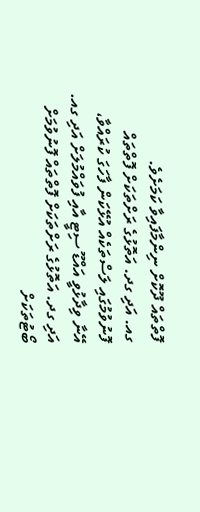ފޮތްތައް ދޫކޮށް ނިންމާފައިވާ ކަމަށެވެ.
ގއ. އަދި ގދ. އަތޮޅުގެ ރަށްތަކަށް ފޮތްތައް ފޮނުވުމުގައި ލަސްތަކެއް އުޅޭކަން ފާހަގަ ކުރައްވާ، އޭނާ ވިދާޅުވީ އައްޑޫ ސިޓީ އާއި ފުވައްމުލަށް އަދި ގއ. އަދި ގދ. އަތޮޅުގެ ރަށްތަކަށް ފޮތްތައް ފޮނުވުމަށް ބޯޓުތަކަށް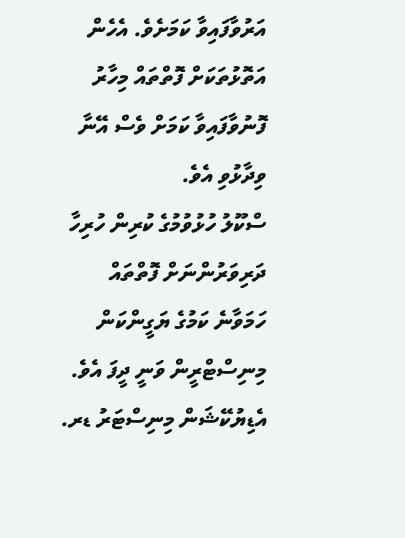އަރުވާފައިވާ ކަމަށެވެ. އެހެން އަތޮޅުތަކަށް ފޮތްތައް މިހާރު ފޮނުވާފައިވާ ކަމަށް ވެސް އޭނާ ވިދާޅުވި އެވެ.
ސްކޫލު ހުޅުވުމުގެ ކުރިން ހުރިހާ ދަރިވަރުންނަށް ފޮތްތައް ހަމަވާނެ ކަމުގެ ޔަގީންކަން މިނިސްޓްރީން ވަނީ ދީފަ އެވެ.
އެޑިޔުކޭޝަން މިނިސްޓަރު ޑރ.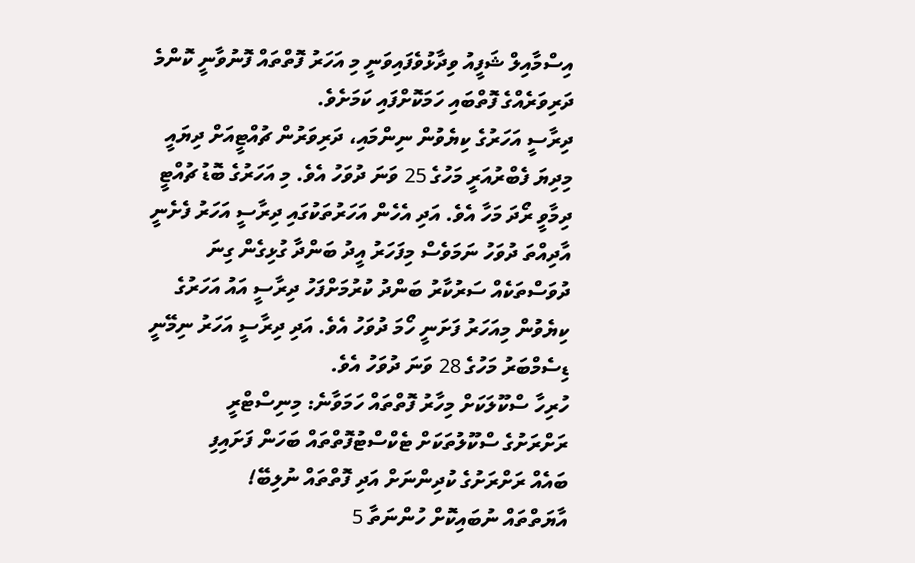އިސްމާއިލް ޝަފީއު ވިދާޅުވެފައިވަނީ މި އަހަރު ފޮތްތައް ފޮނުވާނީ ކޮންމެ ދަރިވަރެއްގެ ފޮތްބައި ހަމަކޮށްފައި ކަމަށެވެ.
ދިރާސީ އަހަރުގެ ކިޔެވުން ނިންމައި، ދަރިވަރުން ޗުއްޓީއަށް ދިޔައީ މިދިޔަ ފެބްރުއަރީ މަހުގެ 25 ވަނަ ދުވަހު އެވެ. މި އަހަރުގެ ބޮޑު ޗުއްޓީ ދިމާވީ ރޯދަ މަހާ އެވެ. އަދި އެހެން އަހަރުތަކުގައި ދިރާސީ އަހަރު ފެށެނީ އާދިއްތަ ދުވަހު ނަމަވެސް މިފަހަރު އީދު ބަންދާ ގުޅިގެން ގިނަ ދުވަސްތަކެއް ސަރުކާރު ބަންދު ކުރުމަށްފަހު ދިރާސީ އައު އަހަރުގެ ކިޔެވުން މިއަހަރު ފަށަނީ ހޯމަ ދުވަހު އެވެ. އަދި ދިރާސީ އަހަރު ނިމޭނީ ޑިސެމްބަރު މަހުގެ 28 ވަނަ ދުވަހު އެވެ.
ހުރިހާ ސްކޫލަކަށް މިހާރު ފޮތްތައް ހަމަވާނެ: މިނިސްޓްރީ
ރަށްރަށުގެ ސްކޫލުތަކަށް ޓެކްސްޓުފޮތްތައް ބަހަން ފަށައިފި
ބައެއް ރަށްރަށުގެ ކުދިންނަށް އަދި ފޮތްތައް ނުލިބޭ!
އާޔަތްތައް ނުބައިކޮށް ހުންނަތާ 5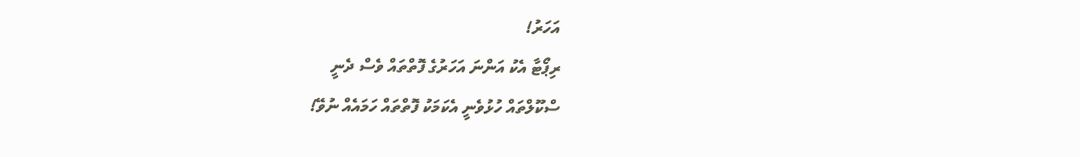އަހަރު!
ރިޕޯޓާ އެކު އަންނަ އަހަރުގެ ފޮތްތައް ވެސް ދެނީ
ސްކޫލްތައް ހުޅުވެނީ އެކަމަކު ފޮތްތައް ހަމައެއް ނުވޭ!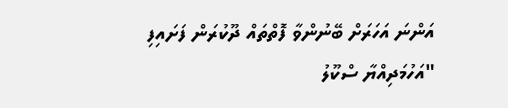އަންނަ އަހަރަށް ބޭނުންވާ ފޮތްތައް ދޫކުރަން ފަށައިފި
"އަހުމަދިއްޔާ ސްކޫލު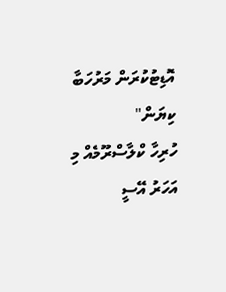އޮޑިޓުކުރަން މަރުހަބާ ކިޔަން"
ހުރިހާ ކްލާސްރޫމެއް މި އަހަރު އޭސީ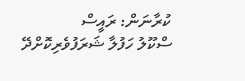ކުރާނަން: ރައީސް
ސްކޫލު ހަފުލާ ޝަރަފުވެރިކޮށްދޭ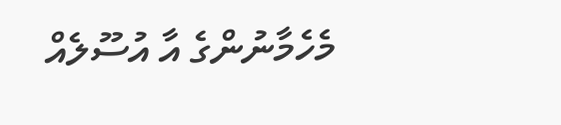މެހެމާނުންގެ އާ އުސޫލެއް